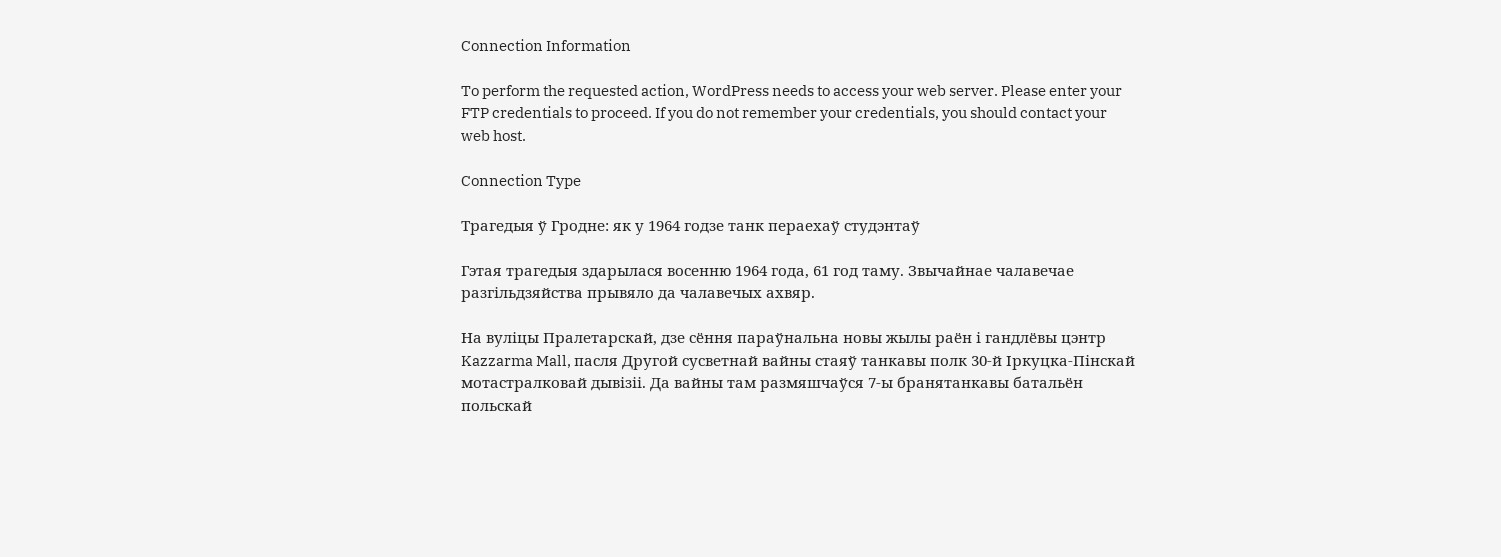Connection Information

To perform the requested action, WordPress needs to access your web server. Please enter your FTP credentials to proceed. If you do not remember your credentials, you should contact your web host.

Connection Type

Трагедыя ў Гродне: як у 1964 годзе танк пераехаў студэнтаў

Гэтая трагедыя здарылася восенню 1964 года, 61 год таму. Звычайнае чалавечае разгільдзяйства прывяло да чалавечых ахвяр.

На вуліцы Пралетарскай, дзе сёння параўнальна новы жылы раён і гандлёвы цэнтр Kazzarma Mall, пасля Другой сусветнай вайны стаяў танкавы полк 30-й Іркуцка-Пінскай мотастралковай дывізіі. Да вайны там размяшчаўся 7-ы бранятанкавы батальён польскай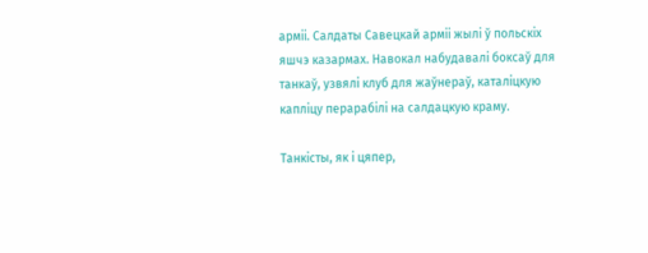арміі. Салдаты Савецкай арміі жылі ў польскіх яшчэ казармах. Навокал набудавалі боксаў для танкаў, узвялі клуб для жаўнераў, каталіцкую капліцу перарабілі на салдацкую краму.

Танкісты, як і цяпер,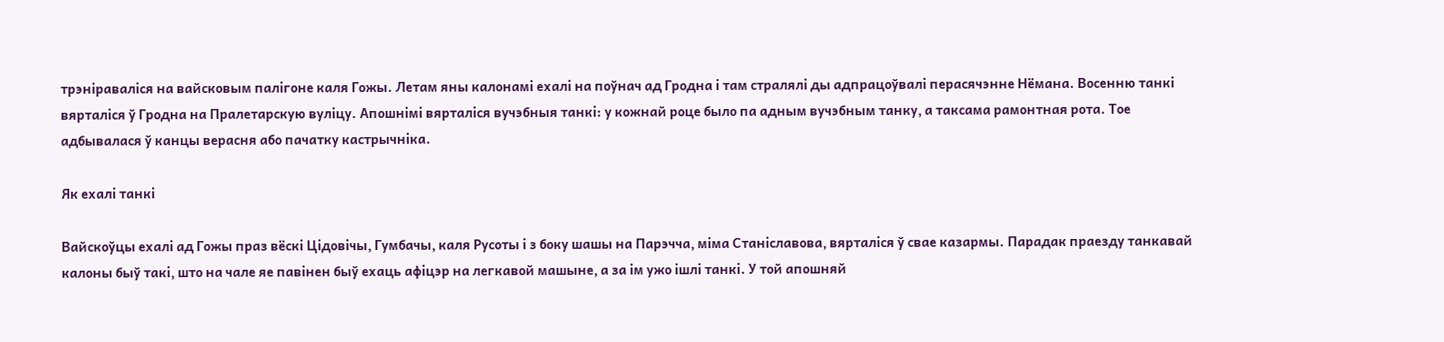трэніраваліся на вайсковым палігоне каля Гожы. Летам яны калонамі ехалі на поўнач ад Гродна і там стралялі ды адпрацоўвалі перасячэнне Нёмана. Восенню танкі вярталіся ў Гродна на Пралетарскую вуліцу. Апошнімі вярталіся вучэбныя танкі: у кожнай роце было па адным вучэбным танку, а таксама рамонтная рота. Тое адбывалася ў канцы верасня або пачатку кастрычніка.

Як ехалі танкі

Вайскоўцы ехалі ад Гожы праз вёскі Цідовічы, Гумбачы, каля Русоты і з боку шашы на Парэчча, міма Станіславова, вярталіся ў свае казармы. Парадак праезду танкавай калоны быў такі, што на чале яе павінен быў ехаць афіцэр на легкавой машыне, а за ім ужо ішлі танкі. У той апошняй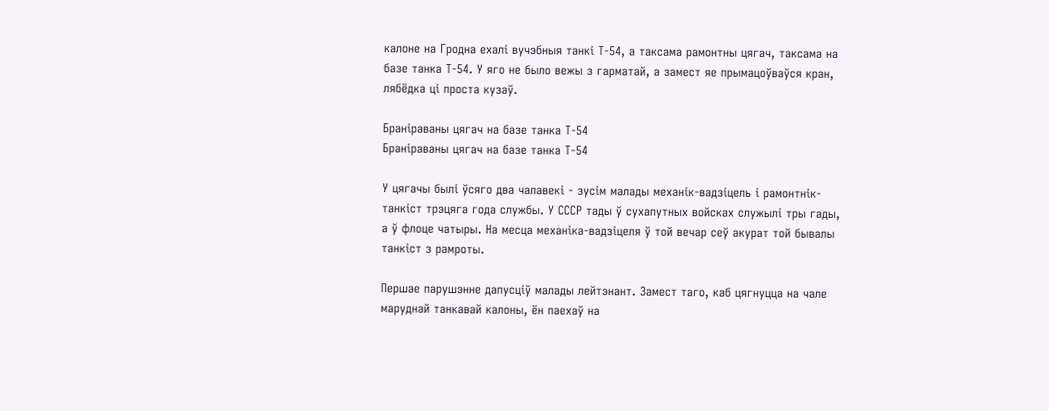калоне на Гродна ехалі вучэбныя танкі Т-54, а таксама рамонтны цягач, таксама на базе танка Т-54. У яго не было вежы з гарматай, а замест яе прымацоўваўся кран, лябёдка ці проста кузаў.

Браніраваны цягач на базе танка Т-54
Браніраваны цягач на базе танка Т-54

У цягачы былі ўсяго два чалавекі - зусім малады механік-вадзіцель і рамонтнік-танкіст трэцяга года службы. У СССР тады ў сухапутных войсках служылі тры гады, а ў флоце чатыры. На месца механіка-вадзіцеля ў той вечар сеў акурат той бывалы танкіст з рамроты.

Першае парушэнне дапусціў малады лейтэнант. Замест таго, каб цягнуцца на чале маруднай танкавай калоны, ён паехаў на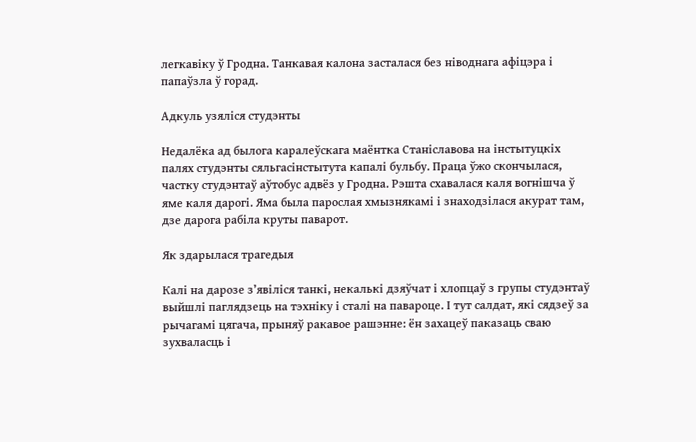легкавіку ў Гродна. Танкавая калона засталася без ніводнага афіцэра і папаўзла ў горад.

Адкуль узяліся студэнты

Недалёка ад былога каралеўскага маёнтка Станіславова на інстытуцкіх палях студэнты сяльгасінстытута капалі бульбу. Праца ўжо скончылася, частку студэнтаў аўтобус адвёз у Гродна. Рэшта схавалася каля вогнішча ў яме каля дарогі. Яма была парослая хмызнякамі і знаходзілася акурат там, дзе дарога рабіла круты паварот.

Як здарылася трагедыя

Калі на дарозе з’явіліся танкі, некалькі дзяўчат і хлопцаў з групы студэнтаў выйшлі паглядзець на тэхніку і сталі на павароце. І тут салдат, які сядзеў за рычагамі цягача, прыняў ракавое рашэнне: ён захацеў паказаць сваю зухваласць і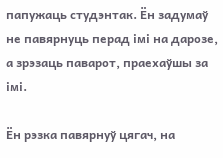папужаць студэнтак. Ён задумаў не павярнуць перад імі на дарозе, а зрэзаць паварот, праехаўшы за імі.

Ён рэзка павярнуў цягач, на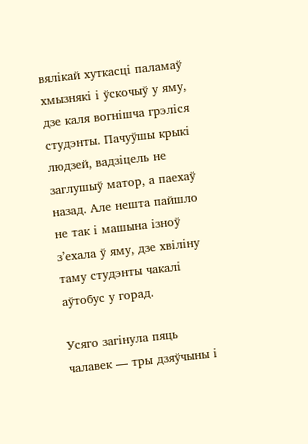вялікай хуткасці паламаў хмызнякі і ўскочыў у яму, дзе каля вогнішча грэліся студэнты. Пачуўшы крыкі людзей, вадзіцель не заглушыў матор, а паехаў назад. Але нешта пайшло не так і машына ізноў з’ехала ў яму, дзе хвіліну таму студэнты чакалі аўтобус у горад.

Усяго загінула пяць чалавек — тры дзяўчыны і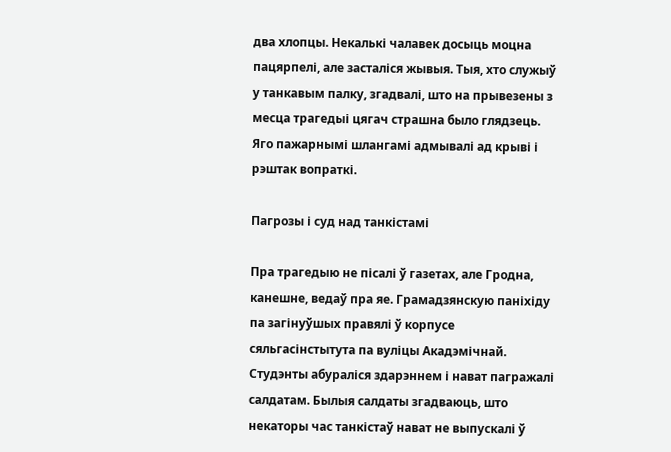два хлопцы. Некалькі чалавек досыць моцна пацярпелі, але засталіся жывыя. Тыя, хто служыў у танкавым палку, згадвалі, што на прывезены з месца трагедыі цягач страшна было глядзець. Яго пажарнымі шлангамі адмывалі ад крыві і рэштак вопраткі.

Пагрозы і суд над танкістамі

Пра трагедыю не пісалі ў газетах, але Гродна, канешне, ведаў пра яе. Грамадзянскую паніхіду па загінуўшых правялі ў корпусе сяльгасінстытута па вуліцы Акадэмічнай. Студэнты абураліся здарэннем і нават пагражалі салдатам. Былыя салдаты згадваюць, што некаторы час танкістаў нават не выпускалі ў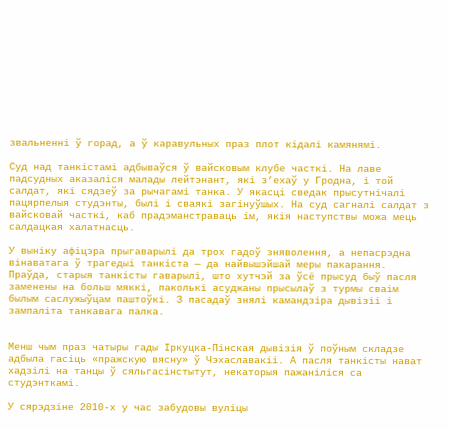звальненні ў горад, а ў каравульных праз плот кідалі камянямі.

Суд над танкістамі адбываўся ў вайсковым клубе часткі. На лаве падсудных аказаліся малады лейтэнант, які з’ехаў у Гродна, і той салдат, які сядзеў за рычагамі танка. У якасці сведак прысутнічалі пацярпелыя студэнты, былі і сваякі загінуўшых. На суд сагналі салдат з вайсковай часткі, каб прадэманстраваць ім, якія наступствы можа мець салдацкая халатнасць.

У выніку афіцэра прыгаварылі да трох гадоў зняволення, а непасрэдна вінаватага ў трагедыі танкіста — да найвышэйшай меры пакарання. Праўда, старыя танкісты гаварылі, што хутчэй за ўсё прысуд быў пасля заменены на больш мяккі, паколькі асуджаны прысылаў з турмы сваім былым саслужыўцам паштоўкі. З пасадаў знялі камандзіра дывізіі і зампаліта танкавага палка.


Менш чым праз чатыры гады Іркуцка-Пінская дывізія ў поўным складзе адбыла гасіць «пражскую вясну» ў Чэхаславакіі. А пасля танкісты нават хадзілі на танцы ў сяльгасінстытут, некаторыя пажаніліся са студэнткамі.

У сярэдзіне 2010-х у час забудовы вуліцы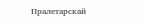Пралетарскай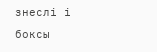знеслі і боксы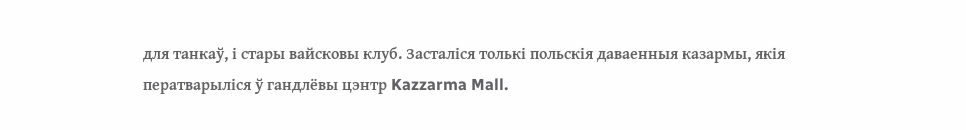для танкаў, і стары вайсковы клуб. Засталіся толькі польскія даваенныя казармы, якія ператварыліся ў гандлёвы цэнтр Kazzarma Mall.